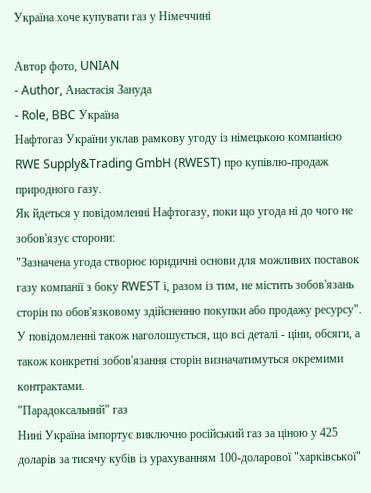Україна хоче купувати газ у Німеччині

Автор фото, UNIAN
- Author, Анастасія Зануда
- Role, BBC Україна
Нафтогаз України уклав рамкову угоду із німецькою компанією RWE Supply&Trading GmbH (RWEST) про купівлю-продаж природного газу.
Як йдеться у повідомленні Нафтогазу, поки що угода ні до чого не зобов'язує сторони:
"Зазначена угода створює юридичні основи для можливих поставок газу компанії з боку RWEST і, разом із тим, не містить зобов'язань сторін по обов'язковому здійсненню покупки або продажу ресурсу".
У повідомленні також наголошується, що всі деталі - ціни, обсяги, а також конкретні зобов'язання сторін визначатимуться окремими контрактами.
"Парадоксальний" газ
Нині Україна імпортує виключно російський газ за ціною у 425 доларів за тисячу кубів із урахуванням 100-доларової "харківської"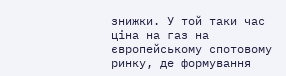знижки. У той таки час ціна на газ на європейському спотовому ринку, де формування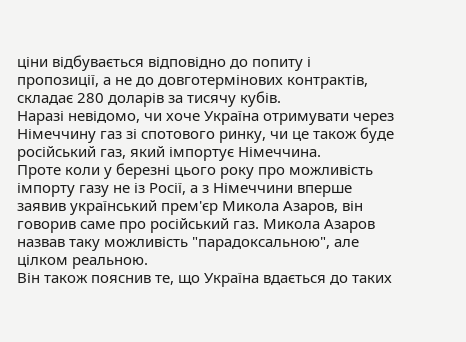ціни відбувається відповідно до попиту і пропозиції, а не до довготермінових контрактів, складає 280 доларів за тисячу кубів.
Наразі невідомо, чи хоче Україна отримувати через Німеччину газ зі спотового ринку, чи це також буде російський газ, який імпортує Німеччина.
Проте коли у березні цього року про можливість імпорту газу не із Росії, а з Німеччини вперше заявив український прем'єр Микола Азаров, він говорив саме про російський газ. Микола Азаров назвав таку можливість "парадоксальною", але цілком реальною.
Він також пояснив те, що Україна вдається до таких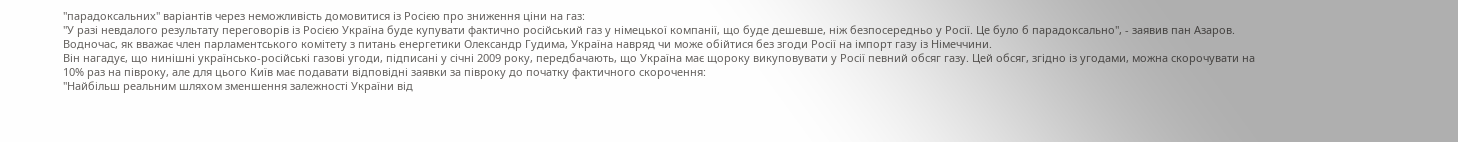"парадоксальних" варіантів через неможливість домовитися із Росією про зниження ціни на газ:
"У разі невдалого результату переговорів із Росією Україна буде купувати фактично російський газ у німецької компанії, що буде дешевше, ніж безпосередньо у Росії. Це було б парадоксально", - заявив пан Азаров.
Водночас, як вважає член парламентського комітету з питань енергетики Олександр Гудима, Україна навряд чи може обійтися без згоди Росії на імпорт газу із Німеччини.
Він нагадує, що нинішні українсько-російські газові угоди, підписані у січні 2009 року, передбачають, що Україна має щороку викуповувати у Росії певний обсяг газу. Цей обсяг, згідно із угодами, можна скорочувати на 10% раз на півроку, але для цього Київ має подавати відповідні заявки за півроку до початку фактичного скорочення:
"Найбільш реальним шляхом зменшення залежності України від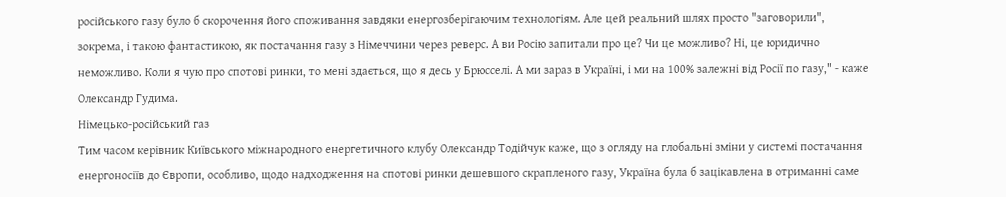російського газу було б скорочення його споживання завдяки енергозберігаючим технологіям. Але цей реальний шлях просто "заговорили", зокрема, і такою фантастикою, як постачання газу з Німеччини через реверс. А ви Росію запитали про це? Чи це можливо? Ні, це юридично неможливо. Коли я чую про спотові ринки, то мені здається, що я десь у Брюсселі. А ми зараз в Україні, і ми на 100% залежні від Росії по газу," - каже Олександр Гудима.
Німецько-російський газ
Тим часом керівник Київського міжнародного енергетичного клубу Олександр Тодійчук каже, що з огляду на глобальні зміни у системі постачання енергоносіїв до Європи, особливо, щодо надходження на спотові ринки дешевшого скрапленого газу, Україна була б зацікавлена в отриманні саме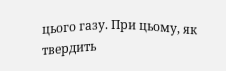цього газу. При цьому, як твердить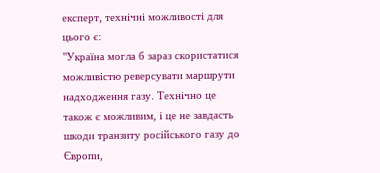експерт, технічні можливості для цього є:
"Україна могла б зараз скористатися можливістю реверсувати маршрути надходження газу. Технічно це також є можливим, і це не завдасть шкоди транзиту російського газу до Європи,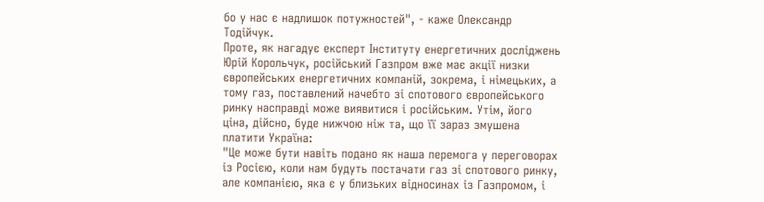бо у нас є надлишок потужностей", - каже Олександр Тодійчук.
Проте, як нагадує експерт Інституту енергетичних досліджень Юрій Корольчук, російський Газпром вже має акції низки європейських енергетичних компаній, зокрема, і німецьких, а тому газ, поставлений начебто зі спотового європейського ринку насправді може виявитися і російським. Утім, його ціна, дійсно, буде нижчою ніж та, що її зараз змушена платити Україна:
"Це може бути навіть подано як наша перемога у переговорах із Росією, коли нам будуть постачати газ зі спотового ринку, але компанією, яка є у близьких відносинах із Газпромом, і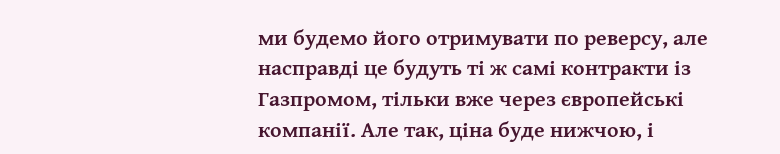ми будемо його отримувати по реверсу, але насправді це будуть ті ж самі контракти із Газпромом, тільки вже через європейські компанії. Але так, ціна буде нижчою, і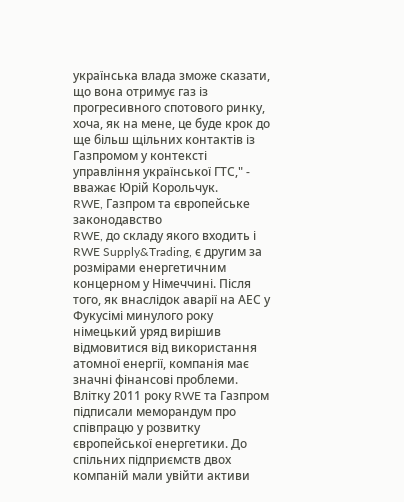українська влада зможе сказати, що вона отримує газ із прогресивного спотового ринку, хоча, як на мене, це буде крок до ще більш щільних контактів із Газпромом у контексті управління української ГТС," - вважає Юрій Корольчук.
RWE, Газпром та європейське законодавство
RWE, до складу якого входить і RWE Supply&Trading, є другим за розмірами енергетичним концерном у Німеччині. Після того, як внаслідок аварії на АЕС у Фукусімі минулого року німецький уряд вирішив відмовитися від використання атомної енергії, компанія має значні фінансові проблеми.
Влітку 2011 року RWE та Газпром підписали меморандум про співпрацю у розвитку європейської енергетики. До спільних підприємств двох компаній мали увійти активи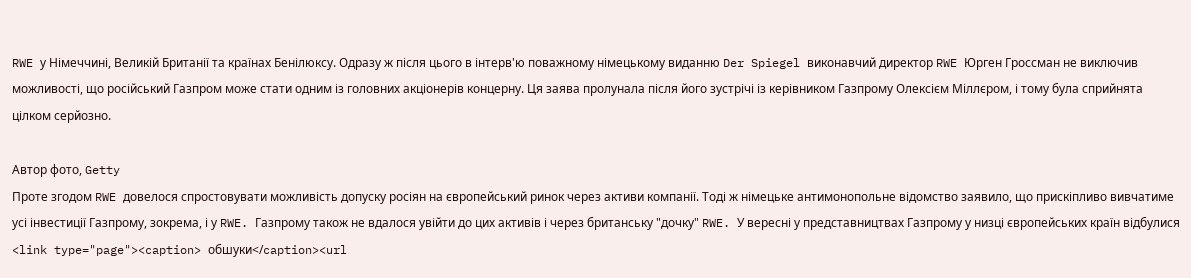RWE у Німеччині, Великій Британії та країнах Бенілюксу. Одразу ж після цього в інтерв'ю поважному німецькому виданню Der Spiegel виконавчий директор RWE Юрген Гроссман не виключив можливості, що російський Газпром може стати одним із головних акціонерів концерну. Ця заява пролунала після його зустрічі із керівником Газпрому Олексієм Міллєром, і тому була сприйнята цілком серйозно.

Автор фото, Getty
Проте згодом RWE довелося спростовувати можливість допуску росіян на європейський ринок через активи компанії. Тоді ж німецьке антимонопольне відомство заявило, що прискіпливо вивчатиме усі інвестиції Газпрому, зокрема, і у RWE. Газпрому також не вдалося увійти до цих активів і через британську "дочку" RWE. У вересні у представництвах Газпрому у низці європейських країн відбулися <link type="page"><caption> обшуки</caption><url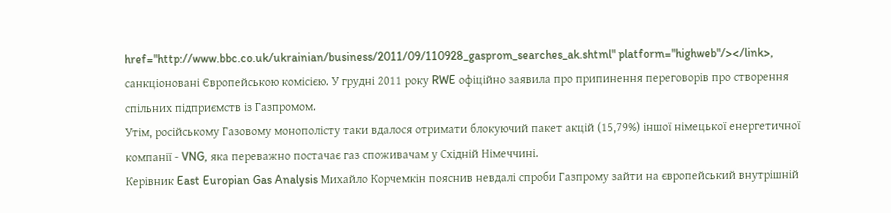href="http://www.bbc.co.uk/ukrainian/business/2011/09/110928_gasprom_searches_ak.shtml" platform="highweb"/></link>, санкціоновані Європейською комісією. У грудні 2011 року RWE офіційно заявила про припинення переговорів про створення спільних підприємств із Газпромом.
Утім, російському Газовому монополісту таки вдалося отримати блокуючий пакет акцій (15,79%) іншої німецької енергетичної компанії - VNG, яка переважно постачає газ споживачам у Східній Німеччині.
Керівник East Europian Gas Analysis Михайло Корчемкін пояснив невдалі спроби Газпрому зайти на європейський внутрішній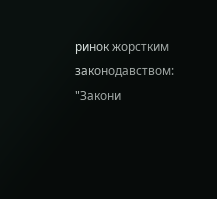ринок жорстким законодавством:
"Закони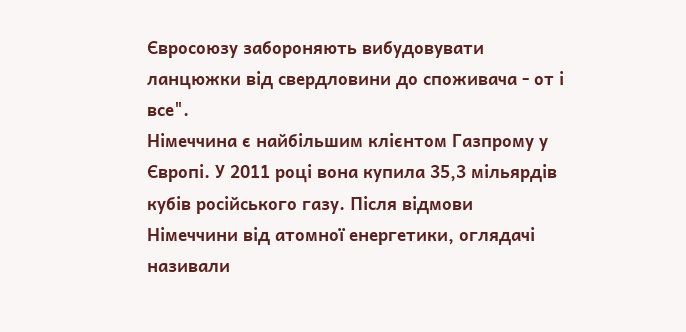Євросоюзу забороняють вибудовувати ланцюжки від свердловини до споживача - от і все".
Німеччина є найбільшим клієнтом Газпрому у Європі. У 2011 році вона купила 35,3 мільярдів кубів російського газу. Після відмови Німеччини від атомної енергетики, оглядачі називали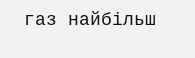газ найбільш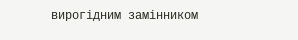вирогідним замінником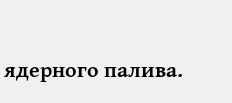ядерного палива.